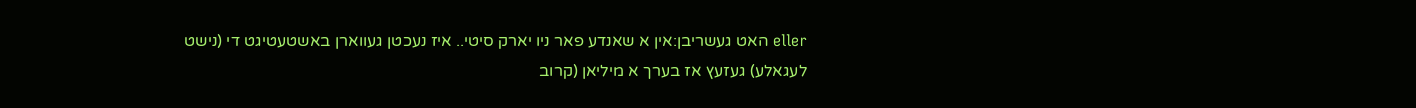eller האט געשריבן:אין א שאנדע פאר ניו יארק סיטי.. איז נעכטן געווארן באשטעטיגט די (נישט לעגאלע) געזעץ אז בערך א מיליאן (קרוב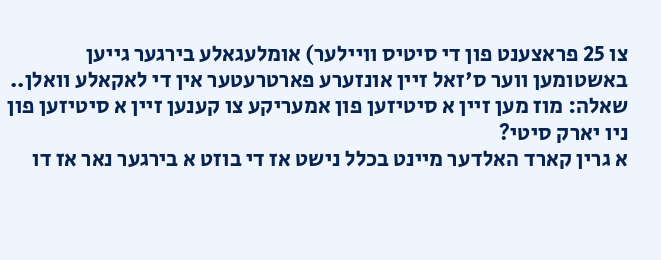צו 25 פראצענט פון די סיטיס וויילער) אומלעגאלע בירגער גייען באשטומען ווער ס'זאל זיין אונזערע פארטרעטער אין די לאקאלע וואלן..
שאלה: מוז מען זיין א סיטיזען פון אמעריקע צו קענען זיין א סיטיזען פון ניו יארק סיטי?
א גרין קארד האלדער מיינט בכלל נישט אז די בוזט א בירגער נאר אז דו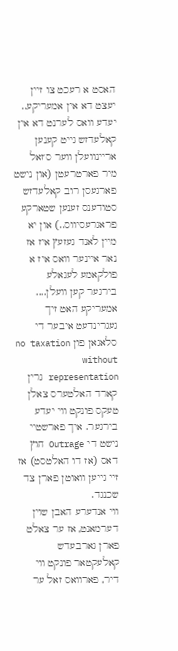האסט א רעכט צו זיין יעצט דא אין אמעריקע.. יעדע וואס לערנט דא אין קאלעדזש גייט קענען אריינוועלן ווער ס'זאל מיר פארטרעטן (און נישט פארגעסן רוב קאלעדזש סטודענס זענען שטארקע פראגרעסיווס..) און יא מיין לאנד געזעץ איז אז נאר איינער וואס איז א פולקאמע לעגאלע בירגער קען וועלן....
אמעריקע האט זיך געגרינדעט איבער די סלאגאן פון no taxation without representation גרין קארד האלטערס צאלן טעקס פונקט ווי יעדע בירגער. איך פארשטיי נישט די Outrage חוץ דאס (אז דו האלטסט) אז זיי גייען וואוטן פארן צד שכנגד.
ווי אנדערע האבן שוין דערמאנט, אז ער צאלט פארן גארבעדש קאלעקטאר פונקט ווי דיר, פארוואס זאל ער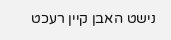נישט האבן קיין רעכט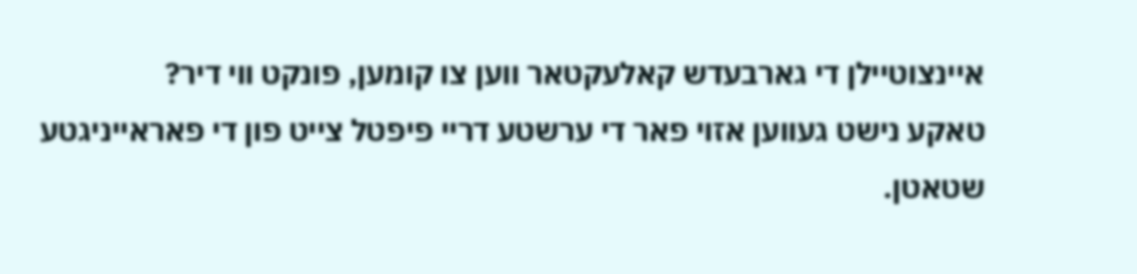איינצוטיילן די גארבעדש קאלעקטאר ווען צו קומען, פונקט ווי דיר?
טאקע נישט געווען אזוי פאר די ערשטע דריי פיפטל צייט פון די פאראייניגטע שטאטן.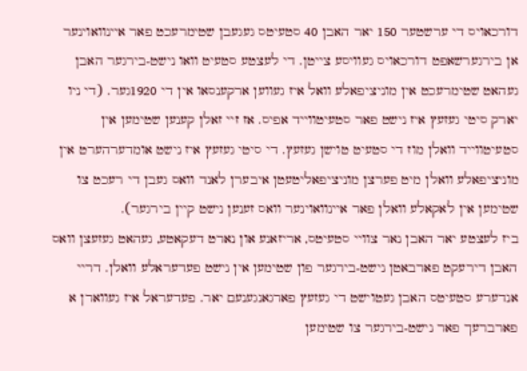דורכאויס די ערשטער 150 יאר האבן 40 סטעיטס געגעבן שטימרעכט פאר איינוואוינער אן בירגערשאפט דורכאויס געוויסע צייטן. די לעצטע סטעיט וואו נישט-בירגער האבן געהאט שטימרעכט אין מוניציפאלע וואל איז געווען ארקענסאו אין די 1920גער. (די ניו יארק סיטי געזעץ איז נישט פאר סטעיטווייד אפיס. אז זיי זאלן קענען שטימען אין סטעיטווייד וואלן מוז די סטעיט טוישן געזעץ. די סיטי געזעץ איז נישט אומדערהערט אין מוניציפאלע וואלן מיט פערצן מוניציפאליטעטן איבערן לאנד וואס געבן די רעכט צו שטימען אין לאקאלע וואלן פאר איינוואוינער וואס זענען נישט קיין בירגער).
ביז לעצטע יאר האבן נאר צוויי סטעיטס, אריזאנע און נארט דעקאטע, געהאט געזעצן וואס האבן דירעקט פארבאטן נישט-בירגער פון שטימען אין נישט פעדעראלע וואלן. דריי אנדערע סטעיטס האבן געטוישט די געזעץ פארגאנגענעם יאר. פעדעראל איז געווארן א פארברעך פאר נישט-בירגער צו שטימען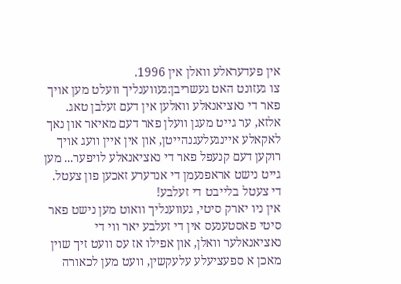אין פעדעראלע וואלן אין 1996.
צו געזונט האט געשריבן:געווענליך וועלט מען אויך פאר די נאציאנאלע וואלען אין דעם זעלבן טאג. אלזא, ער גייט מעגן וועלן פאר דעם מאיאר און נאך לאקאלע איינגעלעגנהייטן, און אין איין וועג אויך רוקען דעם קנעפל פאר די נאציאנאלע לויפער... מען גייט נישט אראפנעמן די אנדערע זאכען פון צעטל. די צעטל בלייבט די זעלבע!
אין ניו יארק סיטי, געווענליך וואוט מען נישט פאר סיטי פאסטענעס אין די זעלבע יאר ווי די נאציאנאלער וואלן, און אפילו אז עס וועט זיך שוין מאכן א ספעציעלע עלעקשין, וועט מען לכאורה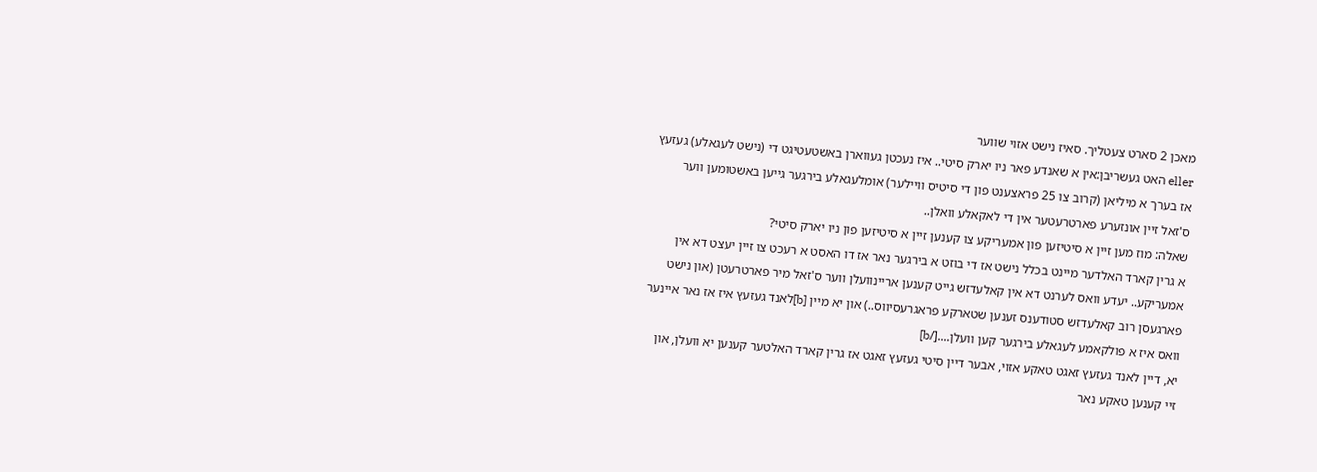מאכן 2 סארט צעטליך. סאיז נישט אזוי שווער
eller האט געשריבן:אין א שאנדע פאר ניו יארק סיטי.. איז נעכטן געווארן באשטעטיגט די (נישט לעגאלע) געזעץ אז בערך א מיליאן (קרוב צו 25 פראצענט פון די סיטיס וויילער) אומלעגאלע בירגער גייען באשטומען ווער ס'זאל זיין אונזערע פארטרעטער אין די לאקאלע וואלן..
שאלה: מוז מען זיין א סיטיזען פון אמעריקע צו קענען זיין א סיטיזען פון ניו יארק סיטי?
א גרין קארד האלדער מיינט בכלל נישט אז די בוזט א בירגער נאר אז דו האסט א רעכט צו זיין יעצט דא אין אמעריקע.. יעדע וואס לערנט דא אין קאלעדזש גייט קענען אריינוועלן ווער ס'זאל מיר פארטרעטן (און נישט פארגעסן רוב קאלעדזש סטודענס זענען שטארקע פראגרעסיווס..) און יא מיין [b]לאנד געזעץ איז אז נאר איינער וואס איז א פולקאמע לעגאלע בירגער קען וועלן....[/b]
יא, דיין לאנד געזעץ זאגט טאקע אזוי, אבער דיין סיטי געזעץ זאגט אז גרין קארד האלטער קענען יא וועלן, און זיי קענען טאקע נאר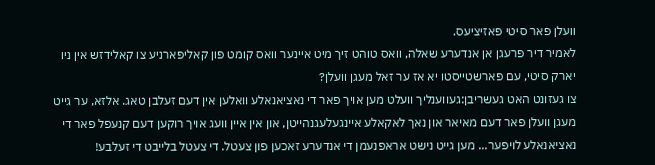וועלן פאר סיטי פאזיציעס.
לאמיר דיר פרעגן אן אנדערע שאלה, וואס טוהט זיך מיט איינער וואס קומט פון קאליפארניע צו קאלידזש אין ניו יארק סיטי, עם פארשטייסטו יא אז ער זאל מעגן וועלן?
צו געזונט האט געשריבן:געווענליך וועלט מען אויך פאר די נאציאנאלע וואלען אין דעם זעלבן טאג. אלזא, ער גייט מעגן וועלן פאר דעם מאיאר און נאך לאקאלע איינגעלעגנהייטן, און אין איין וועג אויך רוקען דעם קנעפל פאר די נאציאנאלע לויפער... מען גייט נישט אראפנעמן די אנדערע זאכען פון צעטל. די צעטל בלייבט די זעלבע!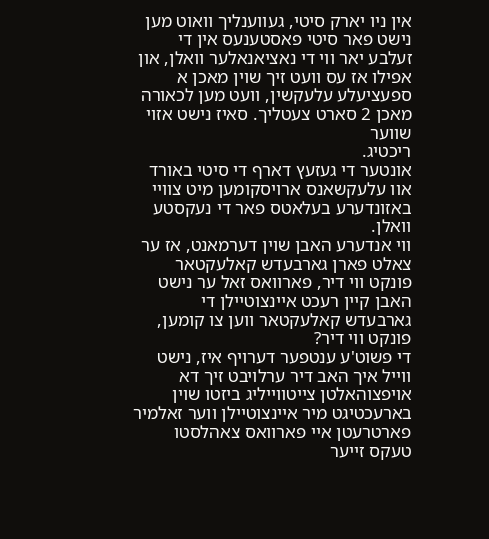אין ניו יארק סיטי, געווענליך וואוט מען נישט פאר סיטי פאסטענעס אין די זעלבע יאר ווי די נאציאנאלער וואלן, און אפילו אז עס וועט זיך שוין מאכן א ספעציעלע עלעקשין, וועט מען לכאורה מאכן 2 סארט צעטליך. סאיז נישט אזוי שווער
ריכטיג.
אונטער די געזעץ דארף די סיטי באורד אוו עלעקשאנס ארויסקומען מיט צוויי באזונדערע בעלאטס פאר די נעקסטע וואלן.
ווי אנדערע האבן שוין דערמאנט, אז ער צאלט פארן גארבעדש קאלעקטאר פונקט ווי דיר, פארוואס זאל ער נישט האבן קיין רעכט איינצוטיילן די גארבעדש קאלעקטאר ווען צו קומען, פונקט ווי דיר?
די פשוט'ע ענטפער דערויף איז, נישט ווייל איך האב דיר ערלויבט זיך דא אויפצוהאלטן צייטווייליג ביזטו שוין בארעכטיגט מיר איינצוטיילן ווער זאלמיר פארטרעטן איי פארוואס צאהלסטו טעקס זייער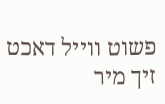פשוט ווייל דאכט זיך מיר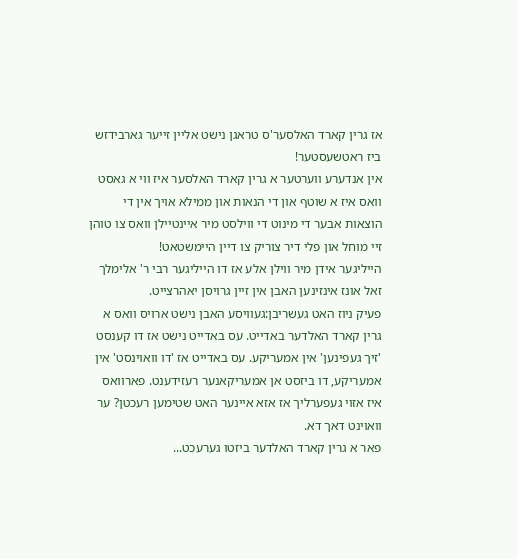אז גרין קארד האלסער'ס טראגן נישט אליין זייער גארבידזש ביז ראטשעסטער!
אין אנדערע ווערטער א גרין קארד האלסער איז ווי א גאסט וואס איז א שוטף און די הנאות און ממילא אויך אין די הוצאות אבער די מינוט די ווילסט מיר איינטיילן וואס צו טוהן זיי מוחל און פלי דיר צוריק צו דיין היימשטאט!
הייליגער אידן מיר ווילן אלע אז דו הייליגער רבי ר' אלימלך זאל אונז אינזינען האבן אין זיין גרויסן יאהרצייט.
פעיק ניוז האט געשריבן:געוויסע האבן נישט ארויס וואס א גרין קארד האלדער באדייט. עס באדייט נישט אז דו קענסט 'זיך געפינען' אין אמעריקע. עס באדייט אז 'דו וואוינסט' אין אמעריקע, דו ביזסט אן אמעריקאנער רעזידענט. פארוואס איז אזוי געפערליך אז אזא איינער האט שטימען רעכטן? ער וואוינט דאך דא.
פאר א גרין קארד האלדער ביזטו גערעכט...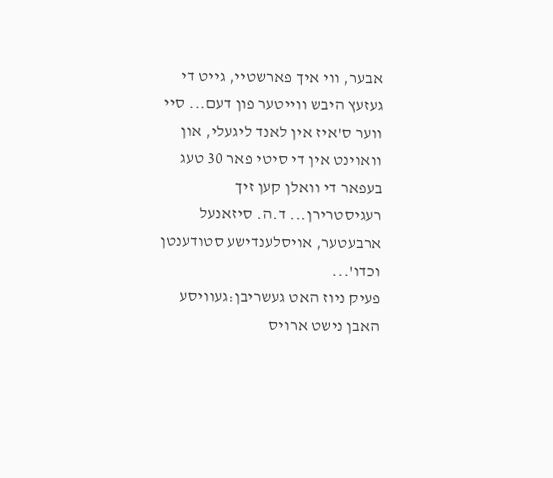אבער, ווי איך פארשטיי, גייט די געזעץ היבש ווייטער פון דעם... סיי ווער ס'איז אין לאנד ליגעלי, און וואוינט אין די סיטי פאר 30 טעג בעפאר די וואלן קען זיך רעגיסטרירן... ד.ה. סיזאנעל ארבעטער, אויסלענדישע סטודענטן וכדו'...
פעיק ניוז האט געשריבן:געוויסע האבן נישט ארויס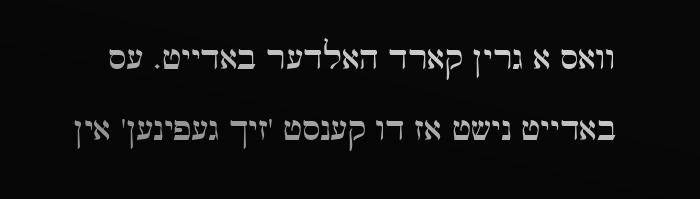וואס א גרין קארד האלדער באדייט. עס באדייט נישט אז דו קענסט 'זיך געפינען' אין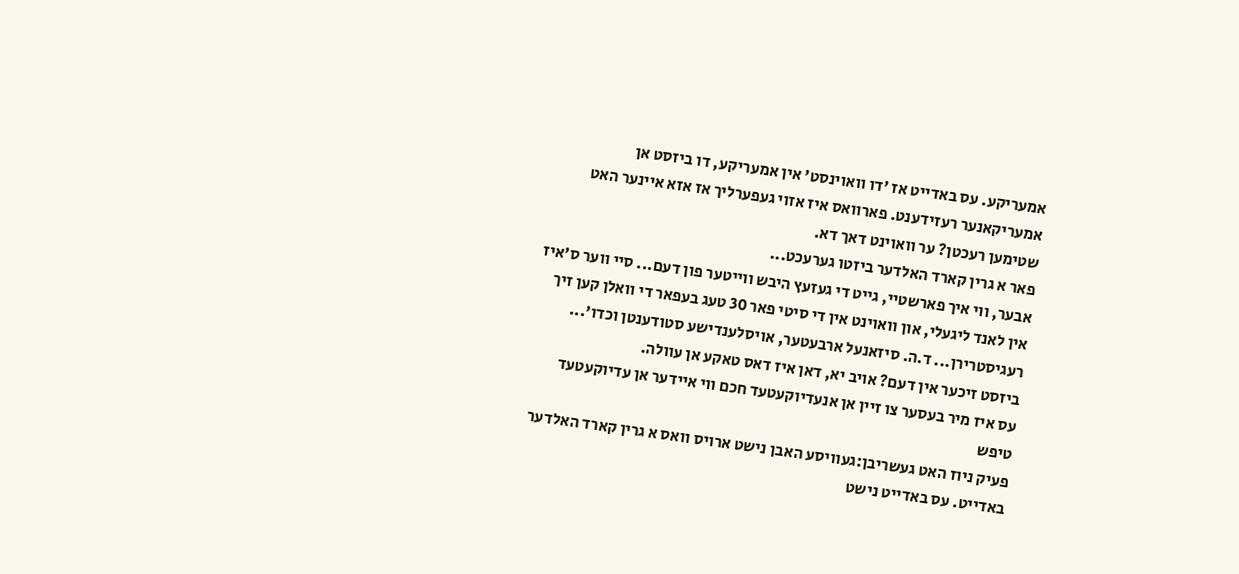אמעריקע. עס באדייט אז 'דו וואוינסט' אין אמעריקע, דו ביזסט אן אמעריקאנער רעזידענט. פארוואס איז אזוי געפערליך אז אזא איינער האט שטימען רעכטן? ער וואוינט דאך דא.
פאר א גרין קארד האלדער ביזטו גערעכט...
אבער, ווי איך פארשטיי, גייט די געזעץ היבש ווייטער פון דעם... סיי ווער ס'איז אין לאנד ליגעלי, און וואוינט אין די סיטי פאר 30 טעג בעפאר די וואלן קען זיך רעגיסטרירן... ד.ה. סיזאנעל ארבעטער, אויסלענדישע סטודענטן וכדו'...
ביזסט זיכער אין דעם? אויב יא, דאן איז דאס טאקע אן עוולה.
עס איז מיר בעסער צו זיין אן אנעדיוקעטעד חכם ווי איידער אן עדיוקעטעד טיפש
פעיק ניוז האט געשריבן:געוויסע האבן נישט ארויס וואס א גרין קארד האלדער באדייט. עס באדייט נישט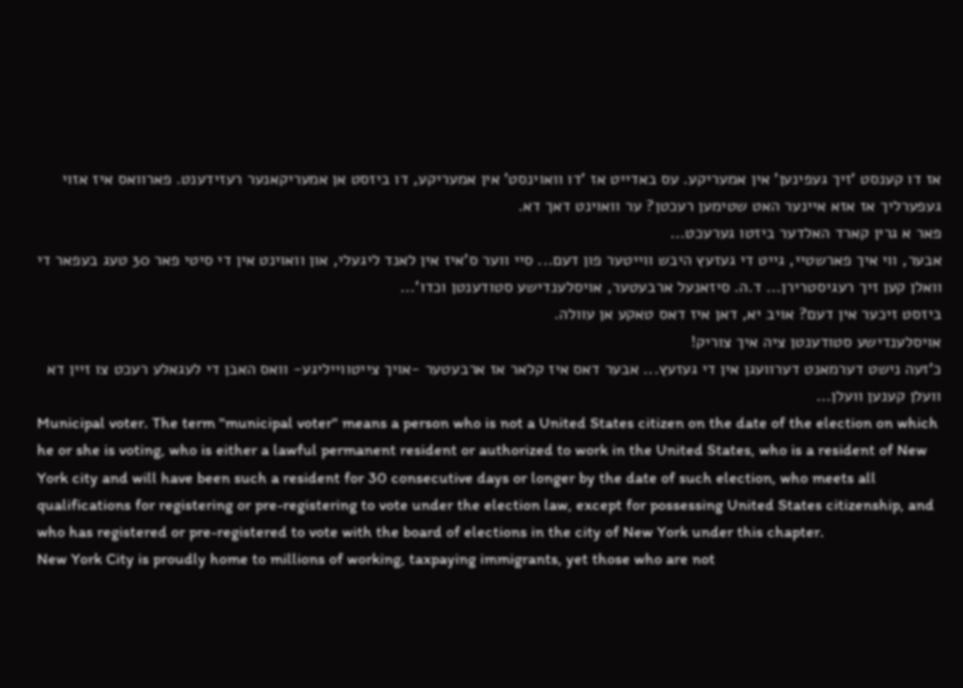אז דו קענסט 'זיך געפינען' אין אמעריקע. עס באדייט אז 'דו וואוינסט' אין אמעריקע, דו ביזסט אן אמעריקאנער רעזידענט. פארוואס איז אזוי געפערליך אז אזא איינער האט שטימען רעכטן? ער וואוינט דאך דא.
פאר א גרין קארד האלדער ביזטו גערעכט...
אבער, ווי איך פארשטיי, גייט די געזעץ היבש ווייטער פון דעם... סיי ווער ס'איז אין לאנד ליגעלי, און וואוינט אין די סיטי פאר 30 טעג בעפאר די וואלן קען זיך רעגיסטרירן... ד.ה. סיזאנעל ארבעטער, אויסלענדישע סטודענטן וכדו'...
ביזסט זיכער אין דעם? אויב יא, דאן איז דאס טאקע אן עוולה.
אויסלענדישע סטודענטן ציה איך צוריק!
כ'זעה נישט דערמאנט דערוועגן אין די געזעץ... אבער דאס איז קלאר אז ארבעטער -אויך צייטווייליגע- וואס האבן די לעגאלע רעכט צו זיין דא וועלן קענען וועלן...
Municipal voter. The term "municipal voter" means a person who is not a United States citizen on the date of the election on which he or she is voting, who is either a lawful permanent resident or authorized to work in the United States, who is a resident of New York city and will have been such a resident for 30 consecutive days or longer by the date of such election, who meets all qualifications for registering or pre-registering to vote under the election law, except for possessing United States citizenship, and who has registered or pre-registered to vote with the board of elections in the city of New York under this chapter.
New York City is proudly home to millions of working, taxpaying immigrants, yet those who are not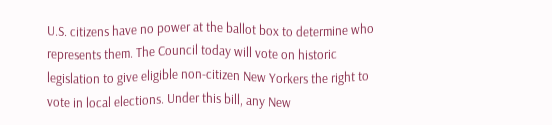U.S. citizens have no power at the ballot box to determine who represents them. The Council today will vote on historic legislation to give eligible non-citizen New Yorkers the right to vote in local elections. Under this bill, any New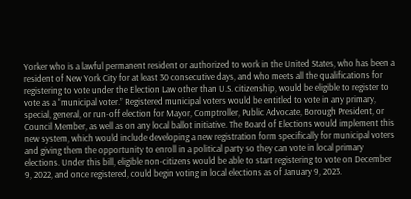Yorker who is a lawful permanent resident or authorized to work in the United States, who has been a resident of New York City for at least 30 consecutive days, and who meets all the qualifications for registering to vote under the Election Law other than U.S. citizenship, would be eligible to register to vote as a “municipal voter.” Registered municipal voters would be entitled to vote in any primary, special, general, or run-off election for Mayor, Comptroller, Public Advocate, Borough President, or Council Member, as well as on any local ballot initiative. The Board of Elections would implement this new system, which would include developing a new registration form specifically for municipal voters and giving them the opportunity to enroll in a political party so they can vote in local primary elections. Under this bill, eligible non-citizens would be able to start registering to vote on December 9, 2022, and once registered, could begin voting in local elections as of January 9, 2023.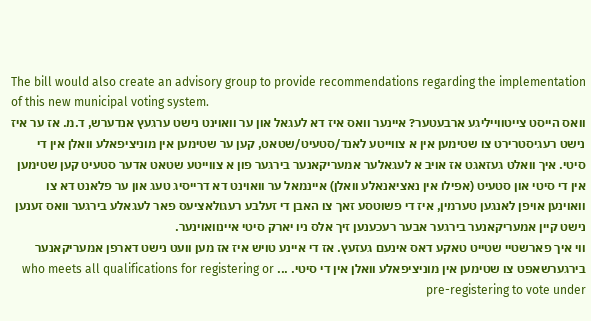The bill would also create an advisory group to provide recommendations regarding the implementation of this new municipal voting system.
וואס הייסט צייטווייליגע ארבעטער? איינער וואס איז דא לעגאל און ער וואוינט נישט ערגעץ אנדערש, ד.מ. אז ער איז נישט רעגיסטרירט צו שטימען אין א צווייטע לאנד/סטעיט/שטאט, קען ער שטימען אין מוניציפאלע וואלן אין די סיטי. איך וואלט געזאגט אז אויב א לעגאלער אמעריקאנער בירגער פון א צווייטע שטאט אדער סטעיט קען שטימען אין די סיטי און סטעיט (אפילו אין נאציאנאלע וואלן) איינמאל ער וואוינט דא דרייסיג טעג און ער פלאנט דא צו וואוינען אויפן לאנגען טערמין, איז די פשוטסע זאך צו האבן די זעלבע רעגולאציעס פאר לעגאלע בירגער וואס זענען נישט קיין אמעריקאנער בירגער אבער רעכענען זיך אלס ניו יארק סיטי איינוואוינער.
ווי איך פארשטיי שטייט טאקע דאס אינעם געזעץ. אז די איינע טויש איז אז מען וועט נישט דארפן אמעריקאנער בירגערשאפט צו שטימען אין מוניציפאלע וואלן אין די סיטי. ... who meets all qualifications for registering or pre-registering to vote under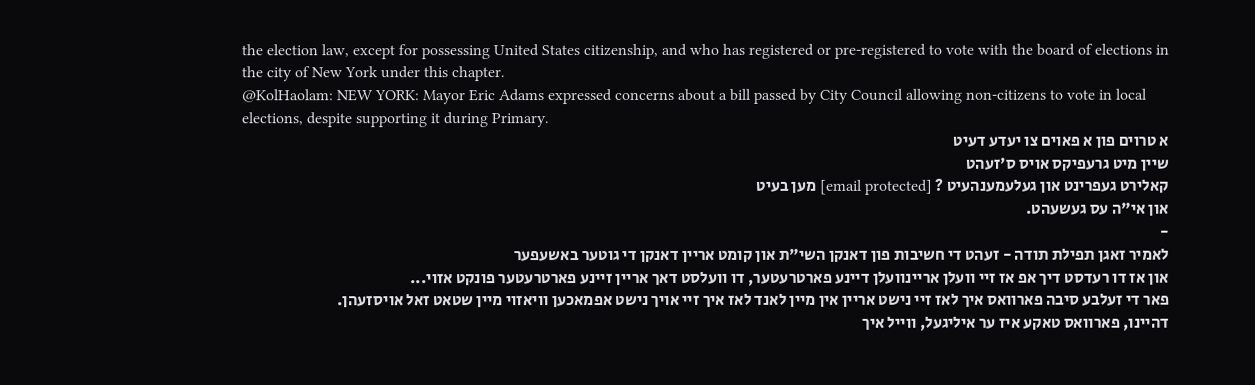the election law, except for possessing United States citizenship, and who has registered or pre-registered to vote with the board of elections in the city of New York under this chapter.
@KolHaolam: NEW YORK: Mayor Eric Adams expressed concerns about a bill passed by City Council allowing non-citizens to vote in local elections, despite supporting it during Primary.
א טרוים פון א פאוים צו יעדע דעיט
שיין מיט גרעפיקס אויס ס'זעהט
קאלירט געפרינט און געלעמענהעיט ? [email protected] מען בעיט
און אי"ה עס געשעהט.
-
לאמיר זאגן תפילת תודה - זעהט די חשיבות פון דאנקן השי"ת און קומט אריין דאנקן די גוטער באשעפער
און אז דו רעדסט דיך אפ אז זיי וועלן אריינוועלן דיינע פארטרעטער, דו וועלסט דאך אריין זיינע פארטרעטער פונקט אזוי...
פאר די זעלבע סיבה פארוואס איך לאז זיי נישט אריין אין מיין לאנד לאז איך זיי אויך נישט אפמאכען וויאזוי מיין שטאט זאל אויסזעהן.
דהיינו, פארוואס טאקע איז ער איליגעל, ווייל איך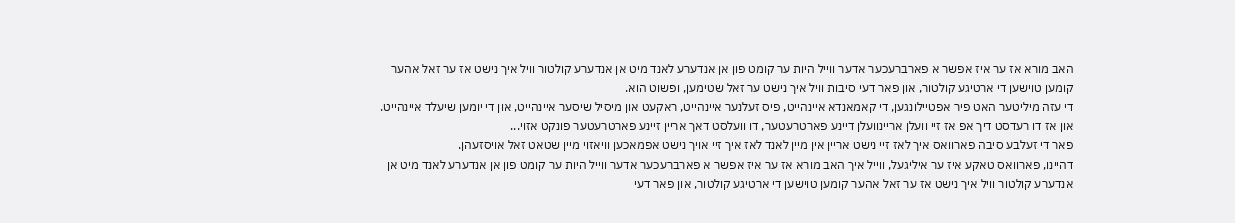האב מורא אז ער איז אפשר א פארברעכער אדער ווייל היות ער קומט פון אן אנדערע לאנד מיט אן אנדערע קולטור וויל איך נישט אז ער זאל אהער קומען טוישען די ארטיגע קולטור, און פאר דעי סיבות וויל איך נישט ער זאל שטימען, ופשוט הוא.
די עזה מיליטער האט פיר אפטיילונגען, די קאמאנדא איינהייט, פיס זעלנער איינהייט, ראקעט און מיסיל שיסער איינהייט, און די יומען שיעלד איינהייט.
און אז דו רעדסט דיך אפ אז זיי וועלן אריינוועלן דיינע פארטרעטער, דו וועלסט דאך אריין זיינע פארטרעטער פונקט אזוי...
פאר די זעלבע סיבה פארוואס איך לאז זיי נישט אריין אין מיין לאנד לאז איך זיי אויך נישט אפמאכען וויאזוי מיין שטאט זאל אויסזעהן.
דהיינו, פארוואס טאקע איז ער איליגעל, ווייל איך האב מורא אז ער איז אפשר א פארברעכער אדער ווייל היות ער קומט פון אן אנדערע לאנד מיט אן אנדערע קולטור וויל איך נישט אז ער זאל אהער קומען טוישען די ארטיגע קולטור, און פאר דעי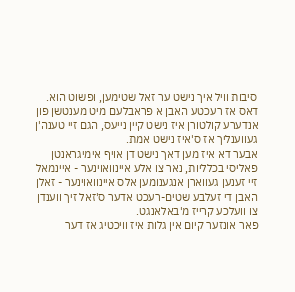סיבות וויל איך נישט ער זאל שטימען, ופשוט הוא.
דאס אז רעכטע האבן א פראבלעם מיט מענטשן פון אנדערע קולטורן איז נישט קיין נייעס, הגם זיי טענה'ן געווענליך אז ס'איז נישט אמת.
אבער דא איז מען דאך נישט דן אויף אימיגראנטן פאליסי בכלליות, נאר צו אלע איינוואוינער - איינמאל זיי זענען געווארן אנגענומען אלס איינוואוינער - זאלן האבן די זעלבע שטים-רעכט אדער ס'זאל זיך ווענדן צו וועלכע קרייז מ'באלאנגט.
פאר אונזער קיום אין גלות איז וויכטיג אז דער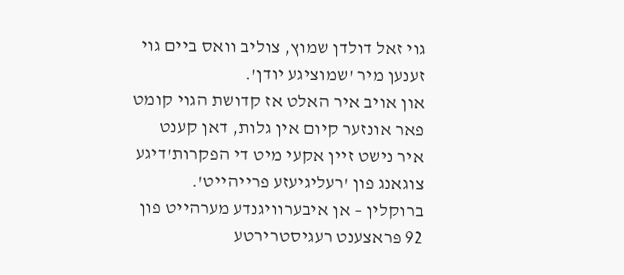גוי זאל דולדן שמוץ, צוליב וואס ביים גוי זענען מיר 'שמוציגע יודן'.
און אויב איר האלט אז קדושת הגוי קומט פאר אונזער קיום אין גלות, דאן קענט איר נישט זיין אקעי מיט די הפקרות'דיגע צוגאנג פון 'רעליגיעזע פרייהייט'.
ברוקלין – אן איבערוויגנדע מערהייט פון 92 פּראצענט רעגיסטרירטע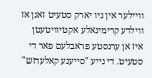וויילער אין ניו יארק סטעיט זאגן אז ווילדע קרימינאלע אקטיוויטעטן איז אן ערנסטע פּראבלעם פאר די סטעיט. די נייע "סייענע קאלעדזש"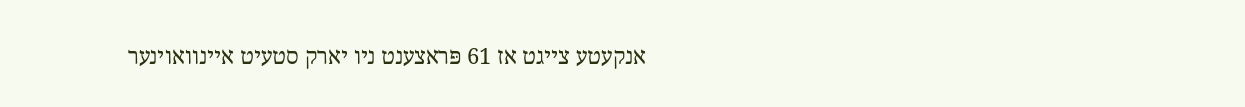אנקעטע צייגט אז 61 פּראצענט ניו יארק סטעיט איינוואוינער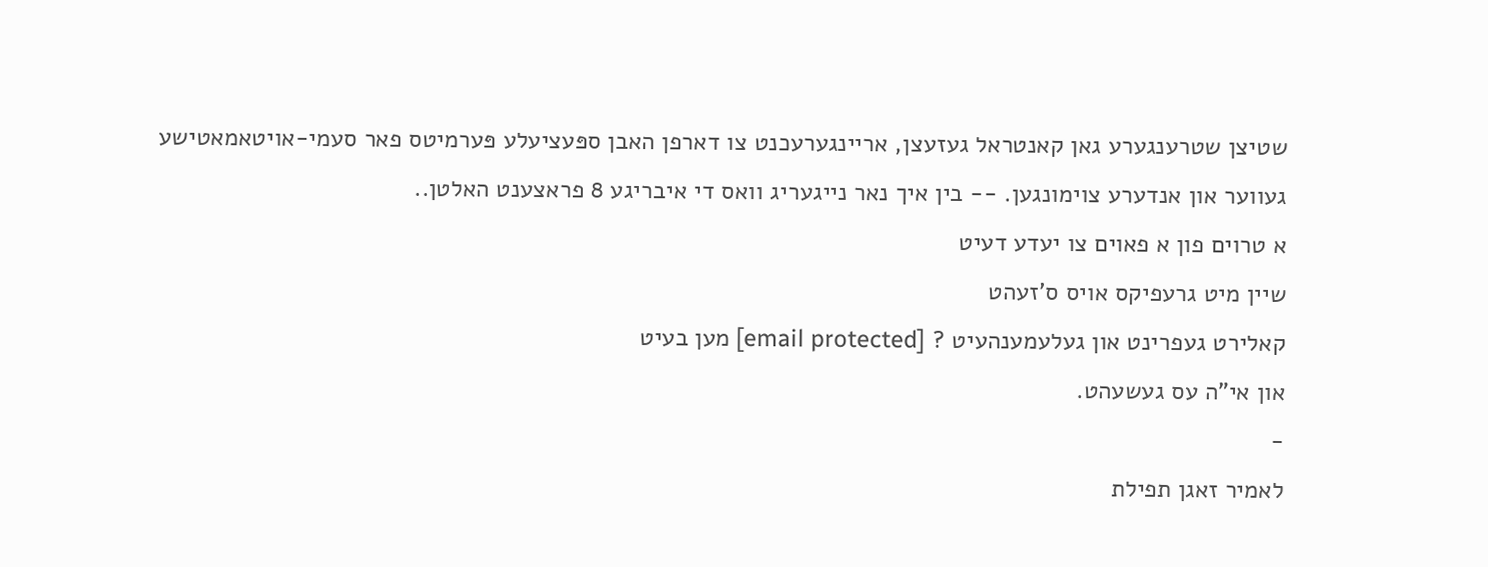שטיצן שטרענגערע גאן קאנטראל געזעצן, אריינגערעכנט צו דארפן האבן ספּעציעלע פּערמיטס פאר סעמי-אויטאמאטישע געווער און אנדערע צוימונגען. -- בין איך נאר נייגעריג וואס די איבריגע 8 פראצענט האלטן..
א טרוים פון א פאוים צו יעדע דעיט
שיין מיט גרעפיקס אויס ס'זעהט
קאלירט געפרינט און געלעמענהעיט ? [email protected] מען בעיט
און אי"ה עס געשעהט.
-
לאמיר זאגן תפילת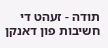תודה - זעהט די חשיבות פון דאנקן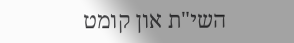השי"ת און קומט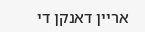אריין דאנקן די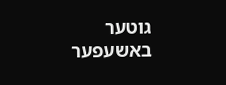גוטער באשעפער